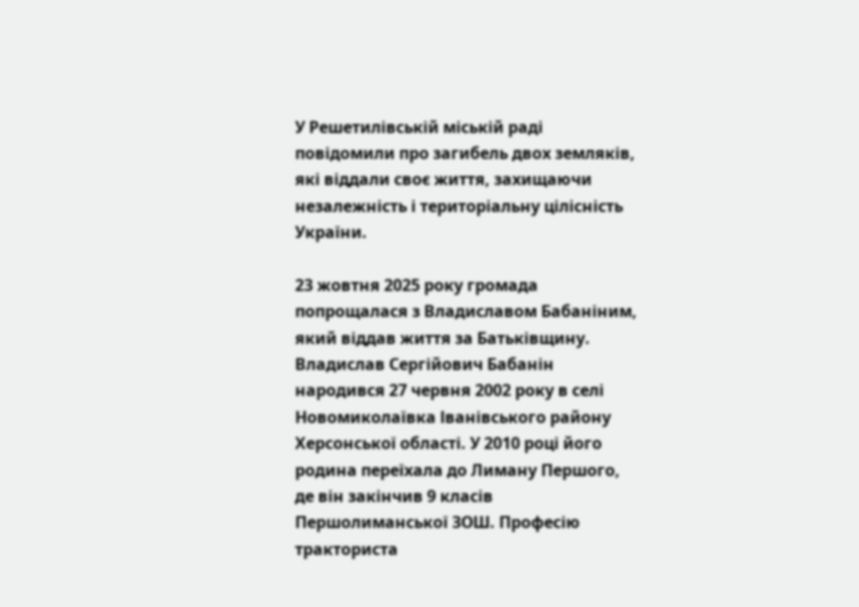У Решетилівській міській раді повідомили про загибель двох земляків, які віддали своє життя, захищаючи незалежність і територіальну цілісність України.

23 жовтня 2025 року громада попрощалася з Владиславом Бабаніним, який віддав життя за Батьківщину.
Владислав Сергійович Бабанін народився 27 червня 2002 року в селі Новомиколаївка Іванівського району Херсонської області. У 2010 році його родина переїхала до Лиману Першого, де він закінчив 9 класів Першолиманської ЗОШ. Професію тракториста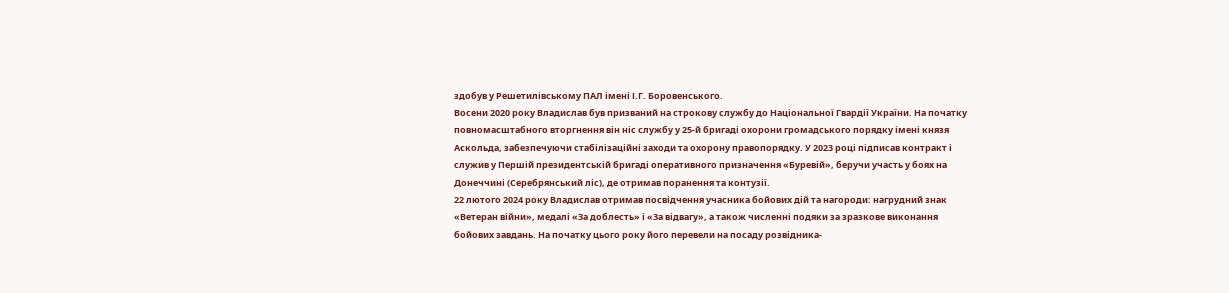здобув у Решетилівському ПАЛ імені І.Г. Боровенського.
Восени 2020 року Владислав був призваний на строкову службу до Національної Гвардії України. На початку повномасштабного вторгнення він ніс службу у 25-й бригаді охорони громадського порядку імені князя Аскольда, забезпечуючи стабілізаційні заходи та охорону правопорядку. У 2023 році підписав контракт і служив у Першій президентській бригаді оперативного призначення «Буревій», беручи участь у боях на Донеччині (Серебрянський ліс), де отримав поранення та контузії.
22 лютого 2024 року Владислав отримав посвідчення учасника бойових дій та нагороди: нагрудний знак «Ветеран війни», медалі «За доблесть» і «За відвагу», а також численні подяки за зразкове виконання бойових завдань. На початку цього року його перевели на посаду розвідника-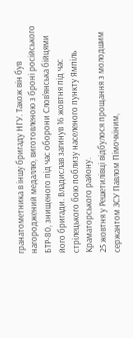гранатометника в іншу бригаду НГУ. Також він був нагороджений медаллю, виготовленою з броні російського БТР-80, знищеного під час оборони Слов’янська бійцями його бригади. Владислав загинув 16 жовтня під час стрілецького бою поблизу населеного пункту Ямпіль Краматорського району.
25 жовтня у Решетилівці відбулося прощання з молодшим сержантом ЗСУ Павлом Пімочкіним,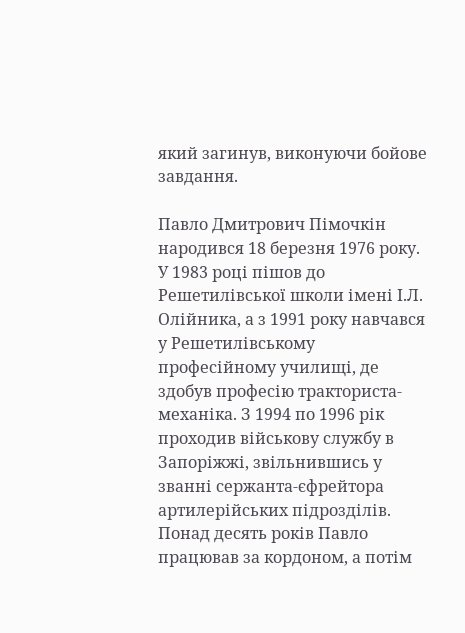який загинув, виконуючи бойове завдання.

Павло Дмитрович Пімочкін народився 18 березня 1976 року. У 1983 році пішов до Решетилівської школи імені І.Л. Олійника, а з 1991 року навчався у Решетилівському професійному училищі, де здобув професію тракториста-механіка. З 1994 по 1996 рік проходив військову службу в Запоріжжі, звільнившись у званні сержанта-єфрейтора артилерійських підрозділів.
Понад десять років Павло працював за кордоном, а потім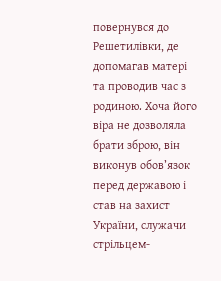повернувся до Решетилівки, де допомагав матері та проводив час з родиною. Хоча його віра не дозволяла брати зброю, він виконув обов’язок перед державою і став на захист України, служачи стрільцем-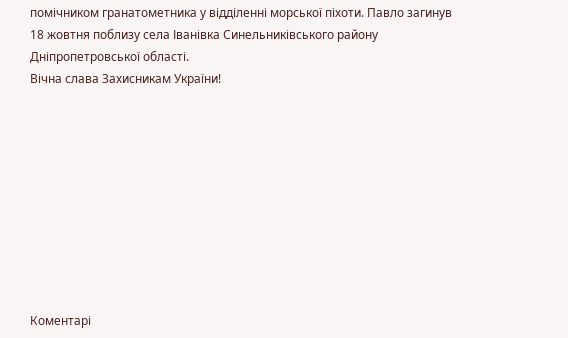помічником гранатометника у відділенні морської піхоти. Павло загинув 18 жовтня поблизу села Іванівка Синельниківського району Дніпропетровської області.
Вічна слава Захисникам України!










Коментарі